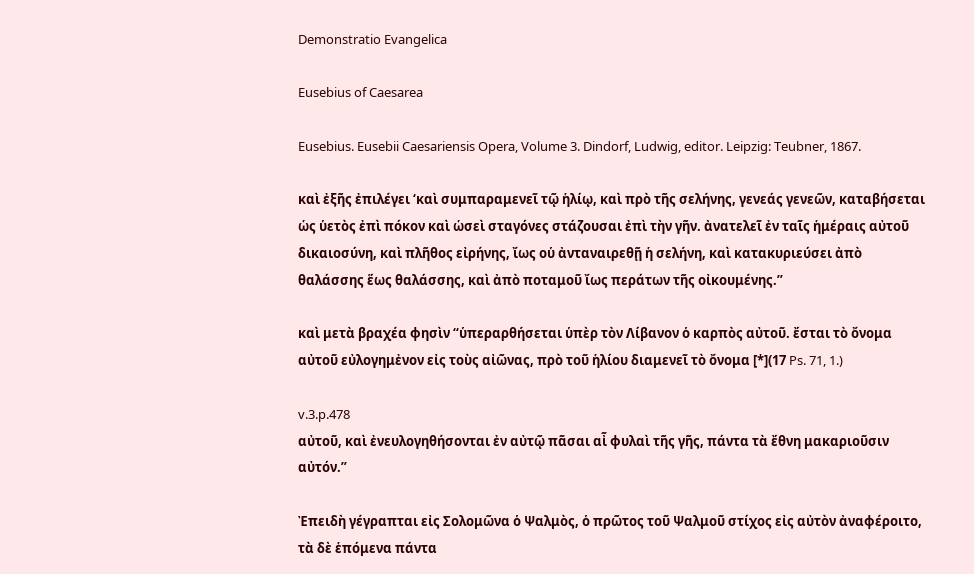Demonstratio Evangelica

Eusebius of Caesarea

Eusebius. Eusebii Caesariensis Opera, Volume 3. Dindorf, Ludwig, editor. Leipzig: Teubner, 1867.

καὶ ἐξῆς ἐπιλέγει ‘καὶ συμπαραμενεῖ τῷ ἡλίῳ, καὶ πρὸ τῆς σελήνης, γενεάς γενεῶν, καταβήσεται ὡς ὑετὸς ἐπὶ πόκον καὶ ὡσεὶ σταγόνες στάζουσαι ἐπὶ τὴν γῆν. ἀνατελεῖ ἐν ταῖς ἡμέραις αὐτοῦ δικαιοσύνη, καὶ πλῆθος εἰρήνης, ἴως οὑ ἀνταναιρεθῇ ἡ σελήνη, καὶ κατακυριεύσει ἀπὸ θαλάσσης ἕως θαλάσσης, καὶ ἀπὸ ποταμοῦ ἴως περάτων τῆς οἰκουμένης.”

καὶ μετὰ βραχέα φησὶν “ὑπεραρθήσεται ὑπὲρ τὸν Λίβανον ὁ καρπὸς αὐτοῦ. ἔσται τὸ ὄνομα αὐτοῦ εὐλογημἐνον εἰς τοὺς αἰῶνας, πρὸ τοῦ ἡλίου διαμενεῖ τὸ ὄνομα [*](17 Ps. 71, 1.)

v.3.p.478
αὐτοῦ, καὶ ἐνευλογηθήσονται ἐν αὐτῷ πᾶσαι αἶ φυλαὶ τῆς γῆς, πάντα τὰ ἔθνη μακαριοῦσιν αὐτόν.”

Ἐπειδὴ γέγραπται εἰς Σολομῶνα ὁ Ψαλμὸς, ὁ πρῶτος τοῦ Ψαλμοῦ στίχος εἰς αὐτὸν ἀναφέροιτο, τὰ δὲ ἑπόμενα πάντα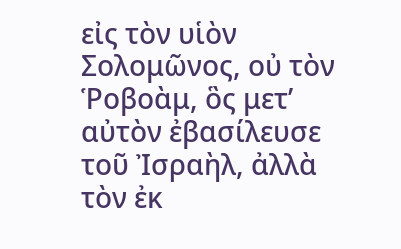εἰς τὸν υἱὸν Σολομῶνος, οὐ τὸν Ῥοβοὰμ, ὃς μετ’ αὐτὸν ἐβασίλευσε τοῦ Ἰσραὴλ, ἀλλὰ τὸν ἐκ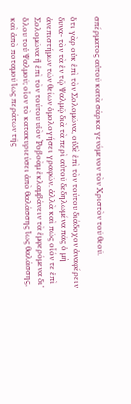σπέρματος αὐτοῦ κατὰ σάρκα γενόμενον τὸν Χριστὸν τοῦ θεοῦ.

ὅτι γὰρ οὐκ ἐπὶ τὸν Σολομῶνα, οὐδὲ ἐπὶ τὸν τούτου διάδοχον ἀναφέρειν δυνα- τὸν τὰ ἐν τῷ Ψαλμῷ διὰ τὰ περὶ αὐτοῦ δεδηλωμένα πᾶς ὁ μὴ ἀνεπιστήμων τῶν θείων ὁμολογήσει γραφῶν. ἀλλὰ καὶ πῶς οἷόν τε ἐπὶ Σολομῶνα ἢ ἐπὶ τὸν τούτου υἱὸν Ῥοβοὰμ ἐκλαμβάνειν τὰ ἐμφερόμενα δι’ ὅλου τοὐ Ψαλμοῦ; οἷον τὸ κατακυριεύσει ἀπὸ θαλάσσης ἴως θαλάσσης, καὶ ἀπὸ ποταμοῦ ἴως περάτων τῆς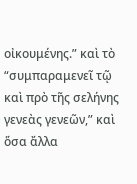οἰκουμένης.” καὶ τὸ “συμπαραμενεῖ τῷ καὶ πρὸ τῆς σελήνης γενεὰς γενεῶν,” καὶ ὅσα ἄλλα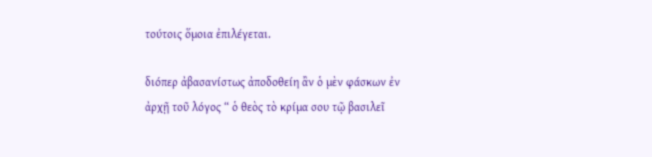τούτοις ὅμοια ἐπιλέγεται.

διόπερ ἀβασανίστως ἀποδοθείη ἂν ὁ μὲν φάσκων ἐν ἀρχῇ τοῦ λόγος “ ὁ θεὸς τὸ κρίμα σου τῷ βασιλεῖ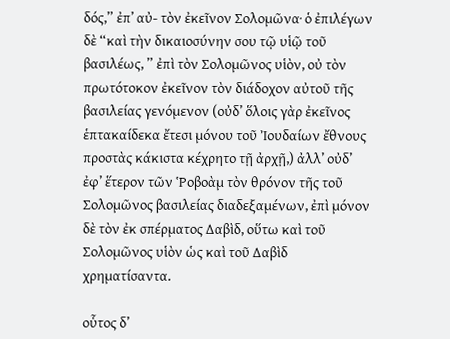δός,” ἐπ’ αὐ- τὸν ἐκεῖνον Σολομῶνα· ὁ ἐπιλέγων δὲ “καὶ τὴν δικαιοσύνην σου τῷ υἱῷ τοῦ βασιλέως, ” ἐπὶ τὸν Σολομῶνος υἱὸν, οὐ τὸν πρωτότοκον ἐκεῖνον τὸν διάδοχον αὐτοῦ τῆς βασιλείας γενόμενον (οὐδ’ ὅλοις γὰρ ἐκεῖνος ἑπτακαίδεκα ἔτεσι μόνου τοῦ Ἰουδαίων ἔθνους προστὰς κάκιστα κέχρητο τῇ ἀρχῇ,) ἀλλ’ οὐδ’ ἐφ’ ἕτερον τῶν Ῥοβοὰμ τὸν θρόνον τῆς τοῦ Σολομῶνος βασιλείας διαδεξαμένων, ἐπὶ μόνον δὲ τὸν ἐκ σπέρματος Δαβὶδ, οὕτω καὶ τοῦ Σολομῶνος υἱὸν ὡς καὶ τοῦ Δαβὶδ χρηματίσαντα.

οὗτος δ’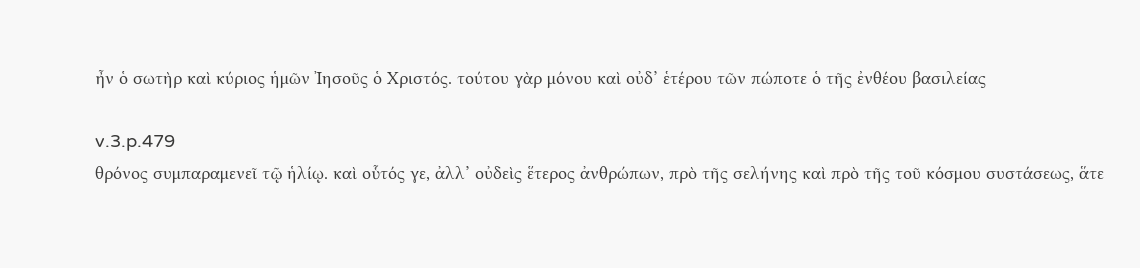ἦν ὁ σωτὴρ καὶ κύριος ἡμῶν Ἰησοῦς ὁ Χριστός. τούτου γὰρ μόνου καὶ οὐδ’ ἑτέρου τῶν πώποτε ὁ τῆς ἐνθέου βασιλείας

v.3.p.479
θρόνος συμπαραμενεῖ τῷ ἡλίῳ. καὶ οὗτός γε, ἀλλ’ οὐδεὶς ἕτερος ἀνθρώπων, πρὸ τῆς σελήνης καὶ πρὸ τῆς τοῦ κόσμου συστάσεως, ἅτε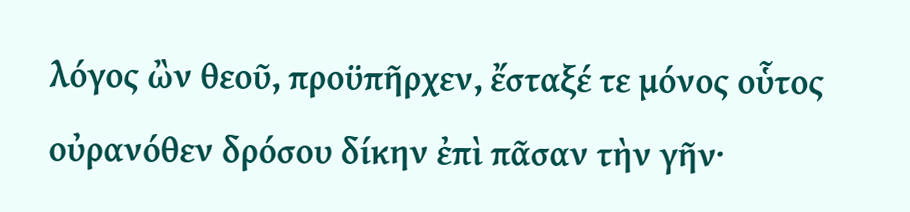λόγος ὢν θεοῦ, προϋπῆρχεν, ἔσταξέ τε μόνος οὗτος οὐρανόθεν δρόσου δίκην ἐπὶ πᾶσαν τὴν γῆν·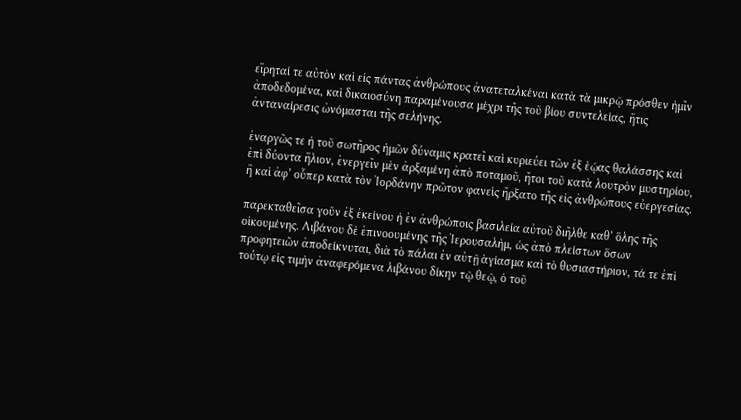εἴρηταί τε αὐτὸν καὶ εἰς πάντας ἀνθρώπους ἀνατεταλκέναι κατὰ τὰ μικρῷ πρόσθεν ἡμῖν ἀποδεδομένα, καὶ δικαιοσύνη παραμένουσα μέχρι τῆς τοῦ βίου συντελείας, ἥτις ἀνταναίρεσις ὠνόμασται τῆς σελήνης.

ἐναργῶς τε ἡ τοῦ σωτῆρος ἡμῶν δύναμις κρατεῖ καὶ κυριεύει τῶν ἐξ ἑῴας θαλάσσης καὶ ἐπὶ δύοντα ἥλιον, ἐνεργεῖν μὲν ἀρξαμένη ἀπὸ ποταμοῦ, ἤτοι τοῦ κατὰ λουτρὸν μυστηρίου, ἢ καὶ ἀφ’ οὗπερ κατὰ τὸν Ἰορδάνην πρῶτον φανεὶς ἤρξατο τῆς εἰς ἀνθρώπους εὐεργεσίας.

παρεκταθεῖσα γοῦν ἐξ ἐκείνου ἡ ἐν ἀνθρώποις βασιλεία αὐτοῦ διῆλθε καθ’ ὅλης τῆς οἰκουμένης. Λιβάνου δὲ ἐπινοουμένης τῆς Ἰερουσαλὴμ, ὡς ἀπὸ πλείστων ὅσων προφητειῶν ἀποδείκνυται, διὰ τὸ πάλαι ἐν αὐτῇ ἁγίασμα καὶ τὸ θυσιαστήριον, τά τε ἐπὶ τούτῳ εἰς τιμὴν ἀναφερόμενα λιβάνου δίκην τῷ θεῷ, ὁ τοῦ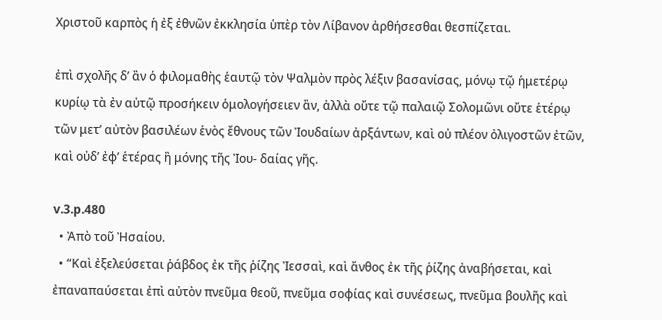Χριστοῦ καρπὸς ἡ ἐξ ἐθνῶν ἐκκλησία ὑπὲρ τὸν Λίβανον ἀρθήσεσθαι θεσπίζεται.

ἐπὶ σχολῆς δ’ ἂν ὁ φιλομαθὴς ἑαυτῷ τὸν Ψαλμὸν πρὸς λέξιν βασανίσας, μόνῳ τῷ ἡμετέρῳ κυρίῳ τὰ ἐν αὐτῷ προσήκειν ὁμολογήσειεν ἂν, ἀλλὰ οὔτε τῷ παλαιῷ Σολομῶνι οὔτε ἑτέρῳ τῶν μετ’ αὐτὸν βασιλέων ἑνὸς ἔθνους τῶν Ἰουδαίων ἀρξάντων, καὶ οὐ πλέον ὀλιγοστῶν ἐτῶν, καὶ οὐδ’ ἐφ’ ἑτέρας ἢ μόνης τῆς Ἰου- δαίας γῆς.

v.3.p.480
  • Ἀπὸ τοῦ Ἠσαίου.
  • “Καὶ ἐξελεύσεται ῥάβδος ἐκ τῆς ῥίζης Ἰεσσαὶ, καὶ ἄνθος ἐκ τῆς ῥίζης ἀναβήσεται, καὶ ἐπαναπαύσεται ἐπὶ αὐτὸν πνεῦμα θεοῦ, πνεῦμα σοφίας καὶ συνέσεως, πνεῦμα βουλῆς καὶ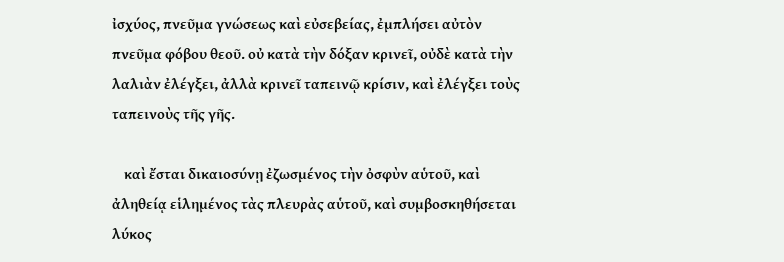ἰσχύος, πνεῦμα γνώσεως καὶ εὐσεβείας, ἐμπλήσει αὐτὸν πνεῦμα φόβου θεοῦ. οὐ κατὰ τὴν δόξαν κρινεῖ, οὐδὲ κατὰ τὴν λαλιὰν ἐλέγξει, ἀλλὰ κρινεῖ ταπεινῷ κρίσιν, καὶ ἐλέγξει τοὺς ταπεινοὺς τῆς γῆς.

    καὶ ἔσται δικαιοσύνῃ ἐζωσμένος τὴν ὀσφὺν αὑτοῦ, καὶ ἀληθείᾳ εἱλημένος τὰς πλευρὰς αὑτοῦ, καὶ συμβοσκηθήσεται λύκος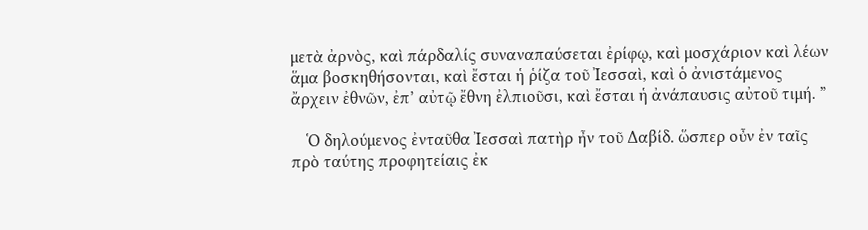μετὰ ἀρνὸς, καὶ πάρδαλίς συναναπαύσεται ἐρίφῳ, καὶ μοσχάριον καὶ λέων ἅμα βοσκηθήσονται, καὶ ἔσται ἡ ῥίζα τοῦ Ἰεσσαὶ, καὶ ὁ ἀνιστάμενος ἄρχειν ἐθνῶν, ἐπ’ αὐτῷ ἔθνη ἐλπιοῦσι, καὶ ἔσται ἡ ἀνάπαυσις αὐτοῦ τιμή. ”

    Ὁ δηλούμενος ἐνταῦθα Ἰεσσαὶ πατὴρ ἦν τοῦ Δαβίδ. ὥσπερ οὖν ἐν ταῖς πρὸ ταύτης προφητείαις ἐκ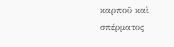καρποῦ καὶ σπέρματος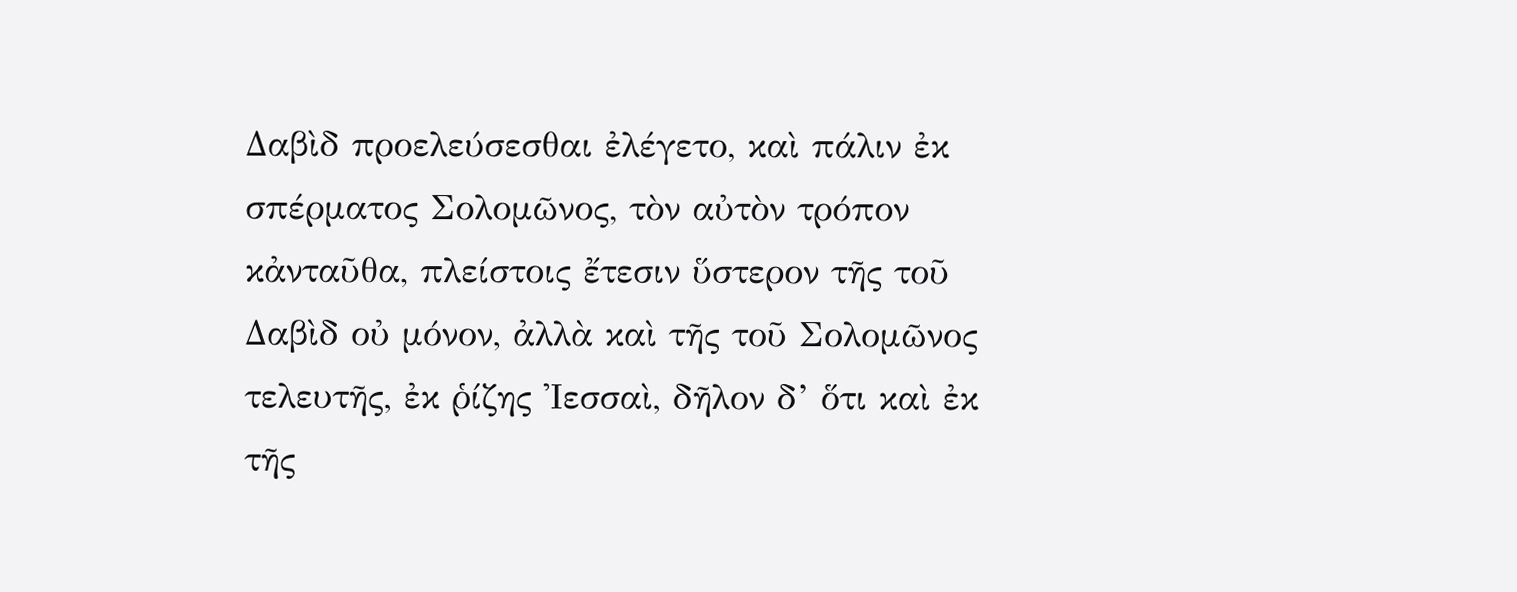Δαβὶδ προελεύσεσθαι ἐλέγετο, καὶ πάλιν ἐκ σπέρματος Σολομῶνος, τὸν αὐτὸν τρόπον κἀνταῦθα, πλείστοις ἔτεσιν ὕστερον τῆς τοῦ Δαβὶδ οὐ μόνον, ἀλλὰ καὶ τῆς τοῦ Σολομῶνος τελευτῆς, ἐκ ῥίζης Ἰεσσαὶ, δῆλον δ’ ὅτι καὶ ἐκ τῆς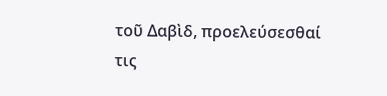τοῦ Δαβὶδ, προελεύσεσθαί τις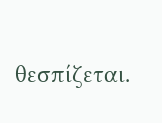θεσπίζεται.